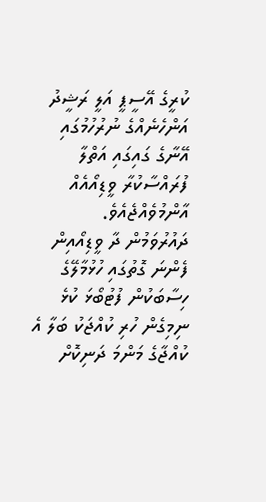ކުރީގެ އޭސީޕީ އަލީ ރަޝީދު އަންހެނެއްގެ ނުރުހުމުގައި އޭނާގެ ގައިގައި އަތްލާ ފުރައްސާކުރާ ވީޑިއޯއެއް އާންމުވެއްޖެއެވެ.
ދައުރުވަމުން ދާ ވީޑިއޯއިން ފެންނަ ގޮތުގައި ހުޅުމާލޭގެ ހިސާބަކުން ފުޓުބޯޅަ ކުޅެ ނިމިގެން ހުރި ކުއްޖަކު ބަލާ އެ ކުއްޖާގެ މަންމަ ދަނިކޮށް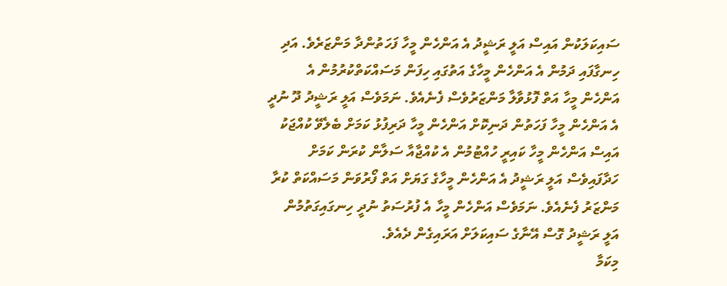ސައިކަލަކުން އައިސް އަލީ ރަޝީދު އެ އަންހެން މީހާ ފަހަތުންދާ މަންޒަރެވެ. އަދި ހިނގާފައި ދަމުން އެ އަންހެން މީހާގެ އަތުގައި ހިފަން މަސައްކަތްކުރުމުން އެ އަންހެން މީހާ އަތް ފޮޅުވާލާ މަންޒަރުވެސް ފެނެއެވެ. ނަމަވެސް އަލީ ރަޝީދު ދޫ ނުދީ އެ އަންހެން މީހާ ފަހަތުން ދަނިކޮށް އަންހެން މީހާ ދަރިފުޅު ކަމަށް ބެލެވޭ ކުއްޖަކު އައިސް އަންހެން މީހާ ކައިރީ ހުއްޓުމުން އެ ކުއްޖާއާ ސަލާން ކުރަން ކަމަށް ހަދާފައިވެސް އަލީ ރަޝީދު އެ އަންހެން މީހާގެ ގަޔަށް އަތް ފޯރުވަން މަސައްކަތް ކުރާ މަންޒަރު ފެނެއެވެ. ނަމަވެސް އަންހެން މީހާ އެ ފުރުސަތު ނުދީ ހިނގައިގަތުމުން އަލީ ރަޝީދު ގޮސް އޭނާގެ ސައިކަލަށް އަރައިގެން ދެއެވެ.
މިކަމާ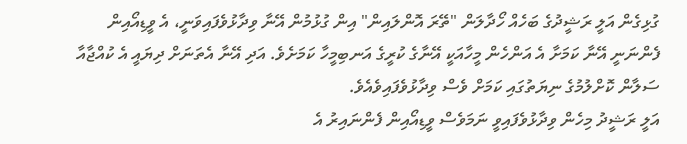ގުޅިގެން އަލީ ރަޝީދުގެ ބަހެއް ހޯދާލަން "ތޭރަ އޮންލައިން" އިން ގުޅުމުން އޭނާ ވިދާޅުވެފައިވަނީ، އެ ވީޑިއޯއިން ފެންނަނީ އޭނާ ކަމަށާ އެ އަންހެން މީހާއަކީ އޭނާގެ ކުރީގެ އަނބިމީހާ ކަމަށެވެ. އަދި އޭނާ އެތަނަށް ދިޔައީ އެ ކުއްޖާއާ ސަލާން ކޮށްލުމުގެ ނިޔަތުގައި ކަމަށް ވެސް ވިދާޅުވެފައިވެއެވެ.
އަލީ ރަޝީދު މިހެން ވިދާޅުވެފައިވީ ނަމަވެސް ވީޑިއޯއިން ފެންނައިރު އެ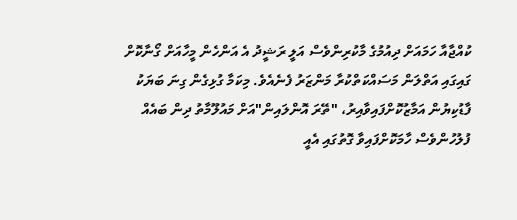ކުއްޖާއާ ހަމައަށް ދިއުމުގެ މާކުރިންވެސް އަލީ ރަޝީދު އެ އަންހެން މީހާއަށް ގޯނާކޮށް ގައިގައި އަތްލަން މަސައްކަތްކުރާ މަންޒަރު ފެނެއެވެ. މިކަމާ ގުޅިގެން ގިނަ ބަޔަކު ފާޑުކިޔުން އަމާޒުކޮށްފައިވާއިރު، "ތޭރަ އޮންލައިން"އަށް މައުލޫމާތު ދިން ބައެއް ފުލުހުންވެސް ހާމަކޮށްފައިވާ ގޮތުގައި އެއީ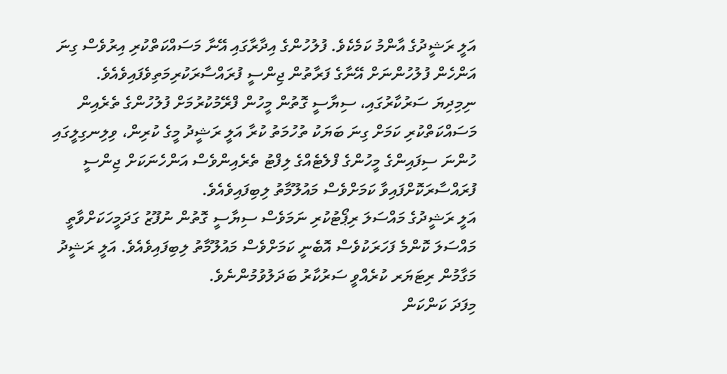އަލީ ރަޝީދުގެ އާންމު ކަމެކެވެ. ފުލުހުންގެ އިދާރާގައި އޭނާ މަސައްކަތްކުރި އިރުވެސް ގިނަ އަންހެން ފުލުހުންނަށް އޭނާގެ ފަރާތުން ޖިންސީ ފުރައްސާރަކުރިމަތިވެފައިވެއެވެ.
ނިމިދިޔަ ސަރުކާރުގައި، ސިޔާސީ ގޮތުން މީހުން ފްރޭމުކުރުމަށް ފުލުހުންގެ ތެރެއިން މަސައްކަތްކުރި ކަމަށް ގިނަ ބަޔަކު ތުހުމަތު ކުރާ އަލީ ރަޝީދު މީގެ ކުރިން، ވިލިނގިލީގައި ހުންނަ ސިފައިންގެ މީހުންގެ ފްލެޓެއްގެ ލިފްޓު ތެރެއިންވެސް އަންހެނަކަށް ޖިންސީ ފުރައްސާރަކޮށްފައިވާ ކަމަށްވެސް މައުލޫމާތު ލިބިފައިވެއެވެ.
އަލީ ރަޝީދުގެ މައްސަލަ ރިޕޯޓުކުރި ނަމަވެސް ސިޔާސީ ގޮތުން ނުފޫޒު ގަދަމީހަކަށްވާތީ މައްސަލަ ކޮންމެ ފަހަރަކުވެސް އޮބެނީ ކަމަށްވެސް މައުލޫމާތު ލިބިފައިވެއެވެ. އަލީ ރަޝީދު މަގާމުން ރިޓަޔަރ ކުރެއްވީ ސަރުކާރު ބަދަލުވުމުންނެވެ.
މިފަދަ ކަންކަން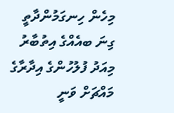މިހެން ހިނގަމުންދާތީ ގިނަ ބއެއްގެ އިތުބާރު މިއަދު ފުލުހުންގެ އިދާރާގެ މައްޗަށް ވަނީ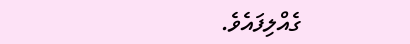ގެއްލިފައެވެ.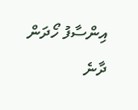އިންސާފު ހޯދަން ދާނެ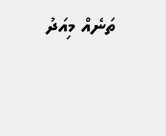ތަނެއް މިއަދު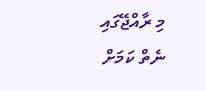މި ރާއްޖޭގައި ނެތް ކަމަށް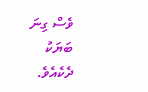ވެސް ގިނަ ބަޔަކު ދެކެއެވެ.